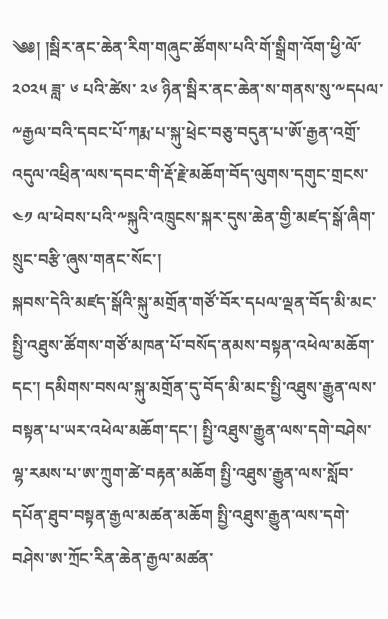༄༅། །སྦིར་ནང་ཆེན་རིག་གཞུང་ཚོགས་པའི་གོ་སྒྲིག་འོག་ཕྱི་ལོ་ ༢༠༢༥ ཟླ་ ༦ པའི་ཚེས་ ༢༦ ཉིན་སྦིར་ནང་ཆེན་ས་གནས་སུ་༸དཔལ་༸རྒྱལ་བའི་དབང་པོ་ཀརྨ་པ་སྐུ་ཕྲེང་བཅུ་བདུན་པ་ཨོ་རྒྱན་འགྲོ་འདུལ་འཕྲིན་ལས་དབང་གི་རྡོ་རྗེ་མཆོག་བོད་ལུགས་དགུང་གྲངས་ ༤༡ ལ་ཕེབས་པའི་༸སྐུའི་འཁྲུངས་སྐར་དུས་ཆེན་གྱི་མཛད་སྒོ་ཞིག་སྲུང་བརྩི་ཞུས་གནང་སོང་།
སྐབས་དེའི་མཛད་སྒོའི་སྐུ་མགྲོན་གཙོ་བོར་དཔལ་ལྡན་བོད་མི་མང་སྤྱི་འཐུས་ཚོགས་གཙོ་མཁན་པོ་བསོད་ནམས་བསྟན་འཕེལ་མཆོག་དང་། དམིགས་བསལ་སྐུ་མགྲོན་དུ་བོད་མི་མང་སྤྱི་འཐུས་རྒྱུན་ལས་བསྟན་པ་ཡར་འཕེལ་མཆོག་དང་། སྤྱི་འཐུས་རྒྱུན་ལས་དགེ་བཤེས་ལྷ་རམས་པ་ཨ་ཀྲུག་ཚེ་བརྟན་མཆོག སྤྱི་འཐུས་རྒྱུན་ལས་སློབ་དཔོན་ཐུབ་བསྟན་རྒྱལ་མཚན་མཆོག སྤྱི་འཐུས་རྒྱུན་ལས་དགེ་བཤེས་ཨ་ཀྲོང་རིན་ཆེན་རྒྱལ་མཚན་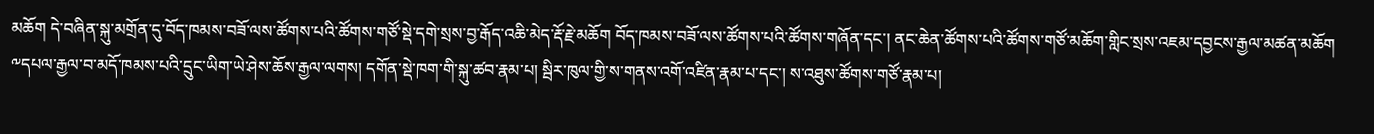མཆོག དེ་བཞིན་སྐུ་མགྲོན་དུ་བོད་ཁམས་བཟོ་ལས་ཚོགས་པའི་ཚོགས་གཙོ་སྡེ་དགེ་སྲས་བྱ་རྒོད་འཆི་མེད་རྡོ་རྗེ་མཆོག བོད་ཁམས་བཟོ་ལས་ཚོགས་པའི་ཚོགས་གཞོན་དང་། ནང་ཆེན་ཚོགས་པའི་ཚོགས་གཙོ་མཆོག་གླིང་སྲས་འཇམ་དབྱངས་རྒྱལ་མཚན་མཆོག ༸དཔལ་རྒྱལ་བ་མདོ་ཁམས་པའི་དྲུང་ཡིག་ཡེ་ཤེས་ཆོས་རྒྱལ་ལགས། དགོན་སྡེ་ཁག་གི་སྐུ་ཚབ་རྣམ་པ། སྦིར་ཁུལ་གྱི་ས་གནས་འགོ་འཛིན་རྣམ་པ་དང་། ས་འཐུས་ཚོགས་གཙོ་རྣམ་པ།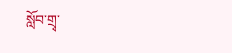སློབ་གྲྭ་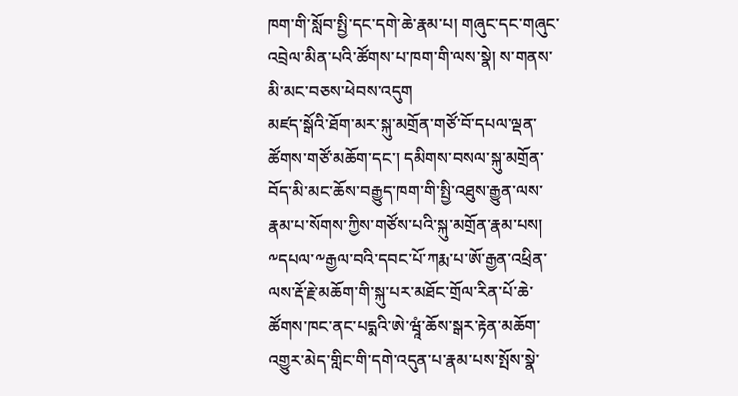ཁག་གི་སློབ་སྤྱི་དང་དགེ་ཆེ་རྣམ་པ། གཞུང་དང་གཞུང་འབྲེལ་མིན་པའི་ཚོགས་པ་ཁག་གི་ལས་སྣེ། ས་གནས་མི་མང་བཅས་ཕེབས་འདུག
མཛད་སྒོའི་ཐོག་མར་སྐུ་མགྲོན་གཙོ་བོ་དཔལ་ལྡན་ཚོགས་གཙོ་མཆོག་དང་། དམིགས་བསལ་སྐུ་མགྲོན་བོད་མི་མང་ཆོས་བརྒྱུད་ཁག་གི་སྤྱི་འཐུས་རྒྱུན་ལས་རྣམ་པ་སོགས་ཀྱིས་གཙོས་པའི་སྐུ་མགྲོན་རྣམ་པས། ༸དཔལ་༸རྒྱལ་བའི་དབང་པོ་ཀརྨ་པ་ཨོ་རྒྱན་འཕྲིན་ལས་རྡོ་རྗེ་མཆོག་གི་སྐུ་པར་མཐོང་གྲོལ་རིན་པོ་ཆེ་ཚོགས་ཁང་ནང་པདྨའི་ཨེ་ཝཱཾ་ཆོས་སྒར་རྟེན་མཆོག་འགྱུར་མེད་གླིང་གི་དགེ་འདུན་པ་རྣམ་པས་སྤོས་སྣེ་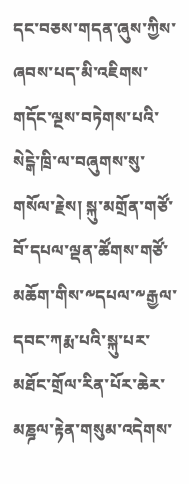དང་བཅས་གདན་ཞུས་ཀྱིས་ཞབས་པད་མི་འཇིགས་གདོང་ལྔས་བཏེགས་པའི་སེངྒེ་ཁྲི་ལ་བཞུགས་སུ་གསོལ་རྗེས། སྐུ་མགྲོན་གཙོ་བོ་དཔལ་ལྡན་ཚོགས་གཙོ་མཆོག་གིས་༸དཔལ་༸རྒྱལ་དབང་ཀརྨ་པའི་སྐུ་པར་མཐོང་གྲོལ་རིན་པོར་ཆེར་མཎྜལ་རྟེན་གསུམ་འདེགས་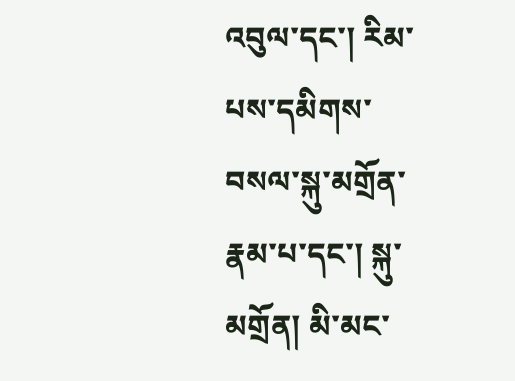འབུལ་དང་། རིམ་པས་དམིགས་བསལ་སྐུ་མགྲོན་རྣམ་པ་དང་། སྐུ་མགྲོན། མི་མང་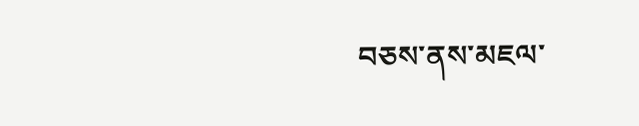བཅས་ནས་མཇལ་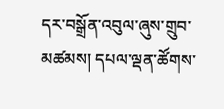དར་བསྒྲོན་འབུལ་ཞུས་གྲུབ་མཚམས། དཔལ་ལྡན་ཚོགས་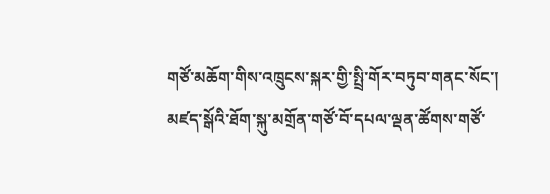གཙོ་མཆོག་གིས་འཁྲུངས་སྐར་གྱི་སྤྲི་གོར་བཏུབ་གནང་སོང་།
མཛད་སྒོའི་ཐོག་སྐུ་མགྲོན་གཙོ་བོ་དཔལ་ལྡན་ཚོགས་གཙོ་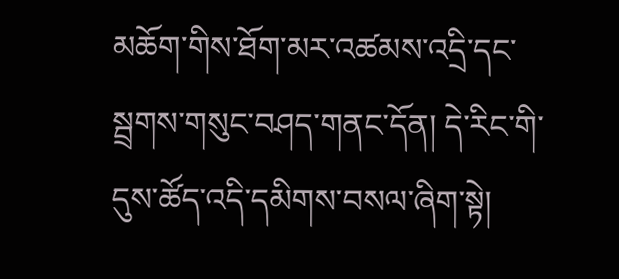མཆོག་གིས་ཐོག་མར་འཚམས་འདྲི་དང་སྦྲགས་གསུང་བཤད་གནང་དོན། དེ་རིང་གི་དུས་ཚོད་འདི་དམིགས་བསལ་ཞིག་སྟེ།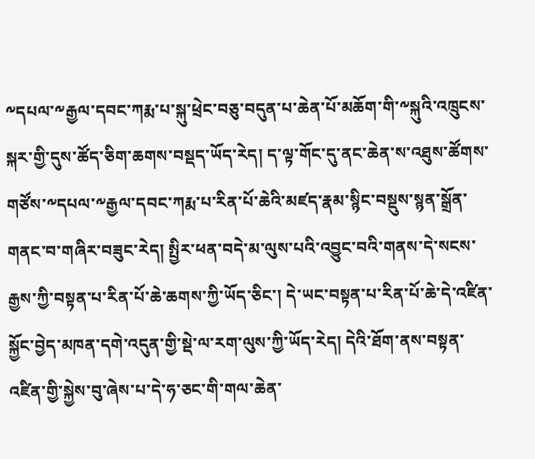༸དཔལ་༸རྒྱལ་དབང་ཀརྨ་པ་སྐུ་ཕྲེང་བཅུ་བདུན་པ་ཆེན་པོ་མཆོག་གི་༸སྐུའི་འཁྲུངས་སྐར་གྱི་དུས་ཚོད་ཅིག་ཆགས་བསྡད་ཡོད་རེད། ད་ལྟ་གོང་དུ་ནང་ཆེན་ས་འཐུས་ཚོགས་གཙོས་༸དཔལ་༸རྒྱལ་དབང་ཀརྨ་པ་རིན་པོ་ཆེའི་མཛད་རྣམ་སྙིང་བསྡུས་སྙན་སྒྲོན་གནང་བ་གཞིར་བཟུང་རེད། སྤྱིར་ཕན་བདེ་མ་ལུས་པའི་འབྱུང་བའི་གནས་དེ་སངས་རྒྱས་ཀྱི་བསྟན་པ་རིན་པོ་ཆེ་ཆགས་ཀྱི་ཡོད་ཅིང་། དེ་ཡང་བསྟན་པ་རིན་པོ་ཆེ་དེ་འཛིན་སྐྱོང་བྱེད་མཁན་དགེ་འདུན་གྱི་སྡེ་ལ་རག་ལུས་ཀྱི་ཡོད་རེད། དེའི་ཐོག་ནས་བསྟན་འཛིན་གྱི་སྐྱེས་བུ་ཞེས་པ་དེ་ཧ་ཅང་གི་གལ་ཆེན་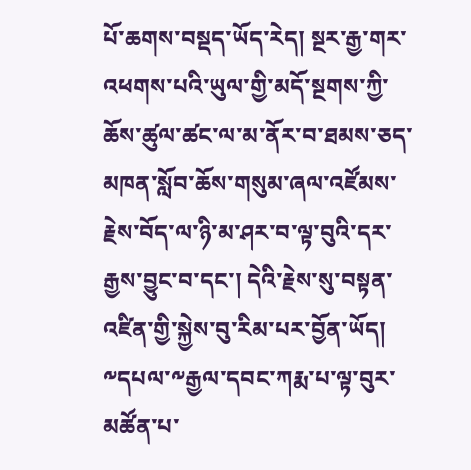པོ་ཆགས་བསྡད་ཡོད་རེད། སྔར་རྒྱ་གར་འཕགས་པའི་ཡུལ་གྱི་མདོ་སྔགས་ཀྱི་ཆོས་ཚུལ་ཚང་ལ་མ་ནོར་བ་ཐམས་ཅད་མཁན་སློབ་ཆོས་གསུམ་ཞལ་འཛོམས་རྗེས་བོད་ལ་ཉི་མ་ཤར་བ་ལྟ་བུའི་དར་རྒྱས་བྱུང་བ་དང་། དེའི་རྗེས་སུ་བསྟན་འཛིན་གྱི་སྐྱེས་བུ་རིམ་པར་བྱོན་ཡོད། ༸དཔལ་༸རྒྱལ་དབང་ཀརྨ་པ་ལྟ་བུར་མཚོན་པ་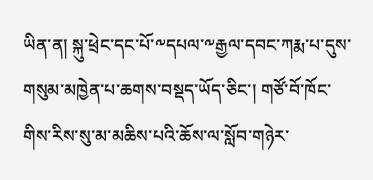ཡིན་ན། སྐུ་ཕྲེང་དང་པོ་༸དཔལ་༸རྒྱལ་དབང་ཀརྨ་པ་དུས་གསུམ་མཁྱེན་པ་ཆགས་བསྡད་ཡོད་ཅིང་། གཙོ་བོ་ཁོང་གིས་རིས་སུ་མ་མཆིས་པའི་ཆོས་ལ་སློབ་གཉེར་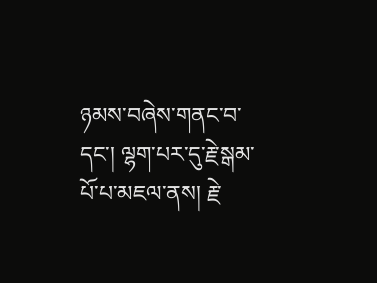ཉམས་བཞེས་གནང་བ་དང་། ལྷག་པར་དུ་རྗེ་སྒམ་པོ་པ་མཇལ་ནས། རྗེ་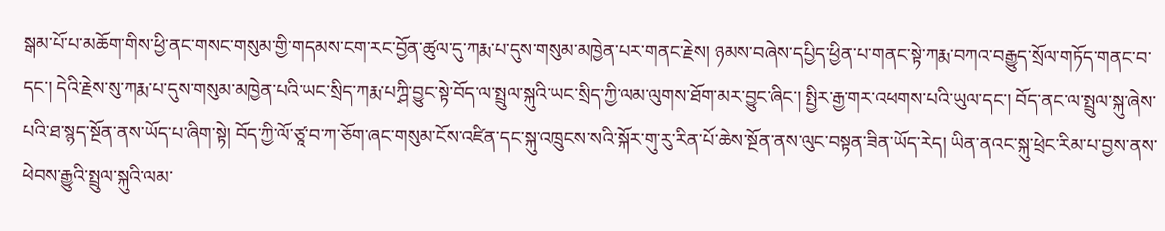སྒམ་པོ་པ་མཆོག་གིས་ཕྱི་ནང་གསང་གསུམ་གྱི་གདམས་ངག་རང་བྱོན་ཚུལ་དུ་ཀརྨ་པ་དུས་གསུམ་མཁྱེན་པར་གནང་རྗེས། ཉམས་བཞེས་དཔྱིད་ཕྱིན་པ་གནང་སྟེ་ཀརྨ་བཀའ་བརྒྱུད་སྲོལ་གཏོད་གནང་བ་དང་། དེའི་རྗེས་སུ་ཀརྨ་པ་དུས་གསུམ་མཁྱེན་པའི་ཡང་སྲིད་ཀརྨ་པཀྴི་བྱུང་སྟེ་བོད་ལ་སྤྲུལ་སྐུའི་ཡང་སྲིད་ཀྱི་ལམ་ལུགས་ཐོག་མར་བྱུང་ཞིང་། སྤྱིར་རྒྱ་གར་འཕགས་པའི་ཡུལ་དང་། བོད་ནང་ལ་སྤྲུལ་སྐུ་ཞེས་པའི་ཐ་སྙད་སྔོན་ནས་ཡོད་པ་ཞིག་སྟེ། བོད་ཀྱི་ལོ་ཙཱ་བ་ཀ་ཅོག་ཞང་གསུམ་ངོས་འཛིན་དང་སྐུ་འཁྲུངས་སའི་སྐོར་གུ་རུ་རིན་པོ་ཆེས་སྔོན་ནས་ལུང་བསྟན་ཟིན་ཡོད་རེད། ཡིན་ནའང་སྐུ་ཕྲེང་རིམ་པ་བྱས་ནས་ཕེབས་རྒྱུའི་སྤྲུལ་སྐུའི་ལམ་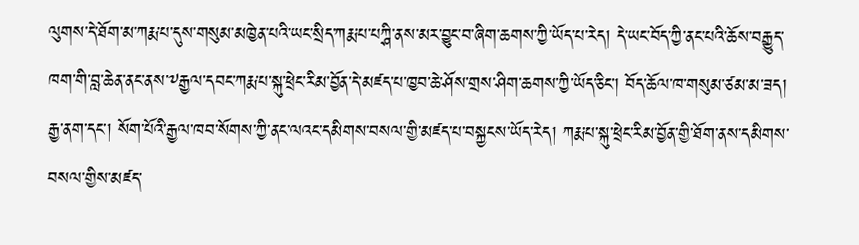ལུགས་དེ་ཐོག་མ་ཀརྨ་པ་དུས་གསུམ་མཁྱེན་པའི་ཡང་སྲིད་ཀརྨ་པ་པཀྴི་ནས་མར་བྱུང་བ་ཞིག་ཆགས་ཀྱི་ཡོད་པ་རེད། དེ་ཡང་བོད་ཀྱི་ནང་པའི་ཆོས་བརྒྱུད་ཁག་གི་བླ་ཆེན་ནང་ནས་༸རྒྱལ་དབང་ཀརྨ་པ་སྐུ་ཕྲེང་རིམ་བྱོན་དེ་མཛད་པ་ཁྱབ་ཆེ་ཤོས་གྲས་ཤིག་ཆགས་ཀྱི་ཡོད་ཅིང་། བོད་ཆོལ་ཁ་གསུམ་ཙམ་མ་ཟད། རྒྱ་ནག་དང་། སོག་པོའི་རྒྱལ་ཁབ་སོགས་ཀྱི་ནང་ལའང་དམིགས་བསལ་གྱི་མཛད་པ་བསྐྱངས་ཡོད་རེད། ཀརྨ་པ་སྐུ་ཕྲེང་རིམ་བྱོན་གྱི་ཐོག་ནས་དམིགས་བསལ་གྱིས་མཛད་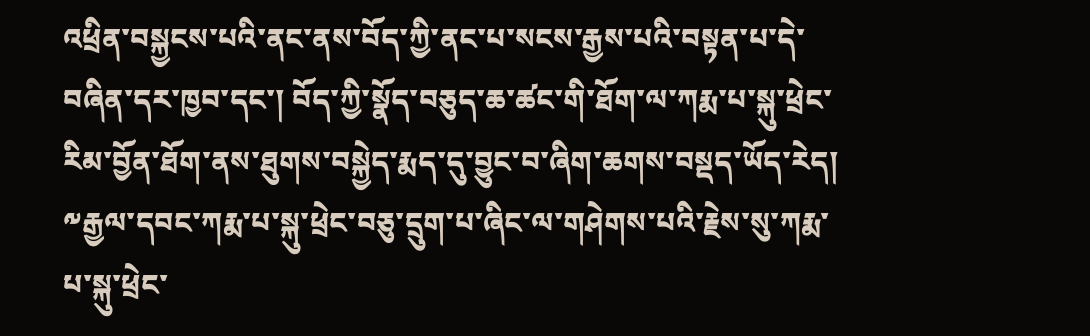འཕྲིན་བསྐྱངས་པའི་ནང་ནས་བོད་ཀྱི་ནང་པ་སངས་རྒྱས་པའི་བསྟན་པ་དེ་བཞིན་དར་ཁྱབ་དང་། བོད་ཀྱི་སྣོད་བཅུད་ཆ་ཚང་གི་ཐོག་ལ་ཀརྨ་པ་སྐུ་ཕྲེང་རིམ་བྱོན་ཐོག་ནས་ཐུགས་བསྐྱེད་རྨད་དུ་བྱུང་བ་ཞིག་ཆགས་བསྡད་ཡོད་རེད།
༸རྒྱལ་དབང་ཀརྨ་པ་སྐུ་ཕྲེང་བཅུ་དྲུག་པ་ཞིང་ལ་གཤེགས་པའི་རྗེས་སུ་ཀརྨ་པ་སྐུ་ཕྲེང་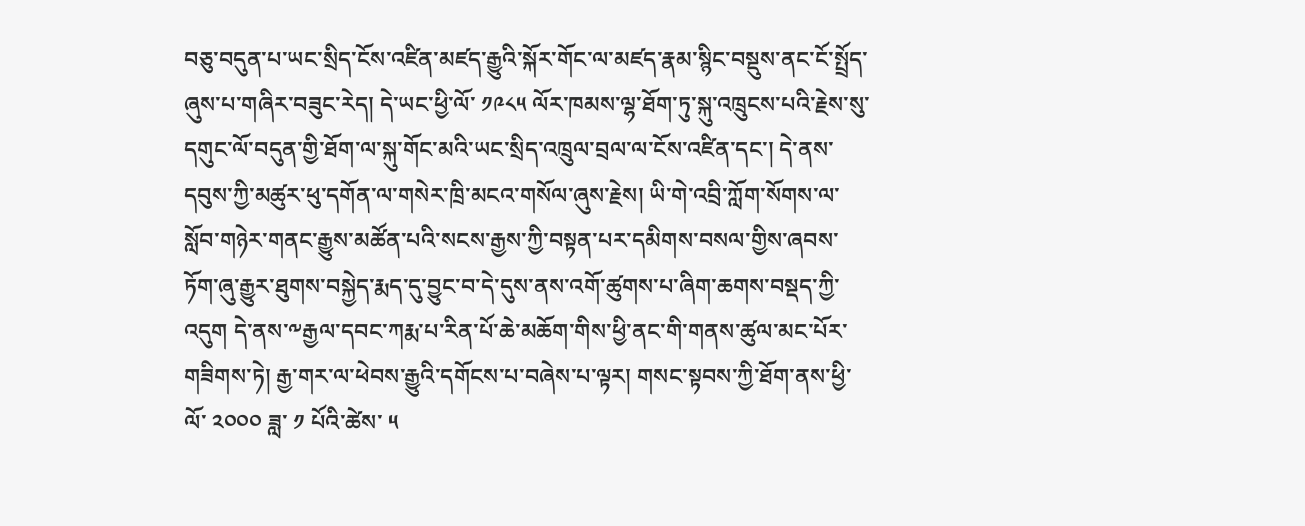བཅུ་བདུན་པ་ཡང་སྲིད་ངོས་འཛིན་མཛད་རྒྱུའི་སྐོར་གོང་ལ་མཛད་རྣམ་སྙིང་བསྡུས་ནང་ངོ་སྤྲོད་ཞུས་པ་གཞིར་བཟུང་རེད། དེ་ཡང་ཕྱི་ལོ་ ༡༩༨༥ ལོར་ཁམས་ལྷ་ཐོག་ཏུ་སྐུ་འཁྲུངས་པའི་རྗེས་སུ་དགུང་ལོ་བདུན་གྱི་ཐོག་ལ་སྐུ་གོང་མའི་ཡང་སྲིད་འཁྲུལ་བྲལ་ལ་ངོས་འཛིན་དང་། དེ་ནས་དབུས་ཀྱི་མཚུར་ཕུ་དགོན་ལ་གསེར་ཁྲི་མངའ་གསོལ་ཞུས་རྗེས། ཡི་གེ་འབྲི་ཀློག་སོགས་ལ་སློབ་གཉེར་གནང་རྒྱུས་མཚོན་པའི་སངས་རྒྱས་ཀྱི་བསྟན་པར་དམིགས་བསལ་གྱིས་ཞབས་ཏོག་ཞུ་རྒྱུར་ཐུགས་བསྐྱེད་རྨད་དུ་བྱུང་བ་དེ་དུས་ནས་འགོ་ཚུགས་པ་ཞིག་ཆགས་བསྡད་ཀྱི་འདུག དེ་ནས་༸རྒྱལ་དབང་ཀརྨ་པ་རིན་པོ་ཆེ་མཆོག་གིས་ཕྱི་ནང་གི་གནས་ཚུལ་མང་པོར་གཟིགས་ཏེ། རྒྱ་གར་ལ་ཕེབས་རྒྱུའི་དགོངས་པ་བཞེས་པ་ལྟར། གསང་སྟབས་ཀྱི་ཐོག་ནས་ཕྱི་ལོ་ ༢༠༠༠ ཟླ་ ༡ པོའི་ཚེས་ ༥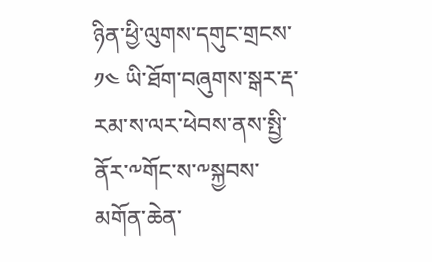ཉིན་ཕྱི་ལུགས་དགུང་གྲངས་ ༡༤ ཡི་ཐོག་བཞུགས་སྒར་རྡ་རམ་ས་ལར་ཕེབས་ནས་སྤྱི་ནོར་༸གོང་ས་༸སྐྱབས་མགོན་ཆེན་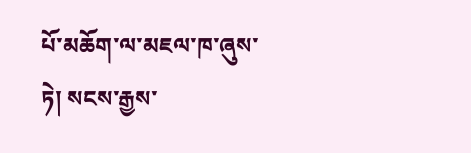པོ་མཆོག་ལ་མཇལ་ཁ་ཞུས་ཏེ། སངས་རྒྱས་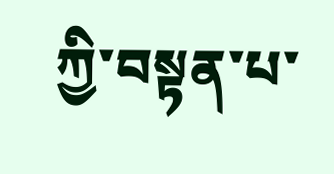ཀྱི་བསྟན་པ་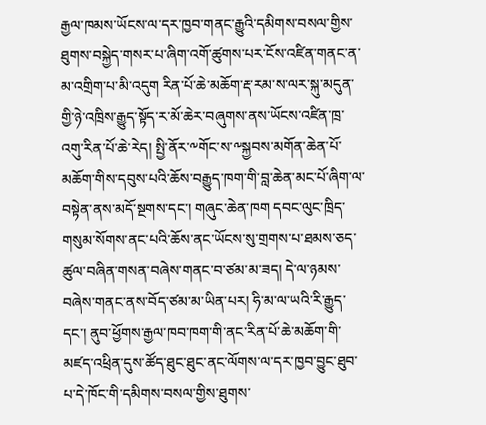རྒྱལ་ཁམས་ཡོངས་ལ་དར་ཁྱབ་གནང་རྒྱུའི་དམིགས་བསལ་གྱིས་ཐུགས་བསྐྱེད་གསར་པ་ཞིག་འགོ་ཚུགས་པར་ངོས་འཛིན་གནང་ན་མ་འགྲིག་པ་མི་འདུག རིན་པོ་ཆེ་མཆོག་རྡ་རམ་ས་ལར་སྐུ་མདུན་གྱི་ཉེ་འཁྲིས་རྒྱུད་སྟོད་ར་མོ་ཆེར་བཞུགས་ནས་ཡོངས་འཛིན་ཁྲ་འགུ་རིན་པོ་ཆེ་རེད། སྤྱི་ནོར་༸གོང་ས་༸སྐྱབས་མགོན་ཆེན་པོ་མཆོག་གིས་དབུས་པའི་ཆོས་བརྒྱུད་ཁག་གི་བླ་ཆེན་མང་པོ་ཞིག་ལ་བསྟེན་ནས་མདོ་སྔགས་དང་། གཞུང་ཆེན་ཁག དབང་ལུང་ཁྲིད་གསུམ་སོགས་ནང་པའི་ཆོས་ནང་ཡོངས་སུ་གྲགས་པ་ཐམས་ཅད་ཚུལ་བཞིན་གསན་བཞེས་གནང་བ་ཙམ་མ་ཟད། དེ་ལ་ཉམས་བཞེས་གནང་ནས་བོད་ཙམ་མ་ཡིན་པར། ཧི་མ་ལ་ཡའི་རི་རྒྱུད་དང་། ནུབ་ཕྱོགས་རྒྱལ་ཁབ་ཁག་གི་ནང་རིན་པོ་ཆེ་མཆོག་གི་མཛད་འཕྲིན་དུས་ཚོད་ཐུང་ཐུང་ནང་ལོགས་ལ་དར་ཁྱབ་བྱུང་ཐུབ་པ་དེ་ཁོང་གི་དམིགས་བསལ་གྱིས་ཐུགས་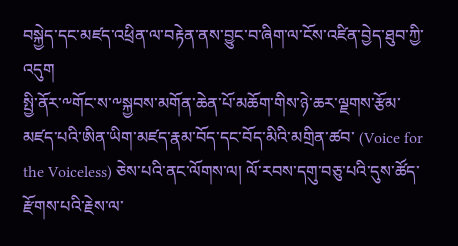བསྐྱེད་དང་མཛད་འཕྲིན་ལ་བརྟེན་ནས་བྱུང་བ་ཞིག་ལ་ངོས་འཛིན་བྱེད་ཐུབ་ཀྱི་འདུག
སྤྱི་ནོར་༸གོང་ས་༸སྐྱབས་མགོན་ཆེན་པོ་མཆོག་གིས་ཉེ་ཆར་ལྗགས་རྩོམ་མཛད་པའི་ཨིན་ཡིག་མཛད་རྣམ་བོད་དང་བོད་མིའི་མགྲིན་ཚབ་ (Voice for the Voiceless) ཅེས་པའི་ནང་ལོགས་ལ། ལོ་རབས་དགུ་བཅུ་པའི་དུས་ཚོད་རྫོགས་པའི་རྗེས་ལ་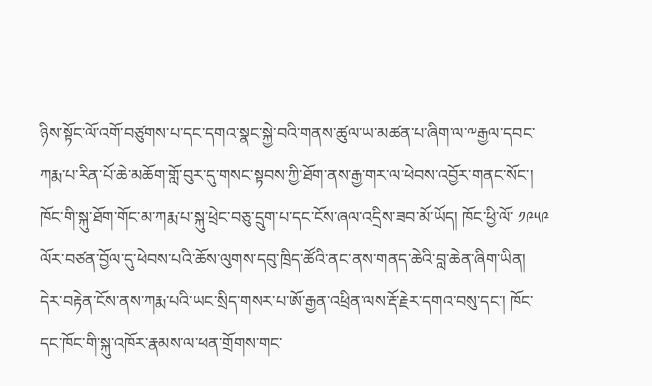ཉིས་སྟོང་ལོ་འགོ་བཙུགས་པ་དང་དགའ་སྣང་སྐྱེ་བའི་གནས་ཚུལ་ཡ་མཚན་པ་ཞིག་ལ་༸རྒྱལ་དབང་ཀརྨ་པ་རིན་པོ་ཆེ་མཆོག་གློ་བུར་དུ་གསང་སྟབས་ཀྱི་ཐོག་ནས་རྒྱ་གར་ལ་ཕེབས་འབྱོར་གནང་སོང་། ཁོང་གི་སྐུ་ཐོག་གོང་མ་ཀརྨ་པ་སྐུ་ཕྲེང་བཅུ་དྲུག་པ་དང་ངོས་ཞལ་འདྲིས་ཟབ་མོ་ཡོད། ཁོང་ཕྱི་ལོ་ ༡༩༥༩ ལོར་བཙན་བྱོལ་དུ་ཕེབས་པའི་ཆོས་ལུགས་དབུ་ཁྲིད་ཚོའི་ནང་ནས་གནད་ཆེའི་བླ་ཆེན་ཞིག་ཡིན། དེར་བརྟེན་ངོས་ནས་ཀརྨ་པའི་ཡང་སྲིད་གསར་པ་ཨོ་རྒྱན་འཕྲིན་ལས་རྡོ་རྗེར་དགའ་བསུ་དང་། ཁོང་དང་ཁོང་གི་སྐུ་འཁོར་རྣམས་ལ་ཕན་གྲོགས་གང་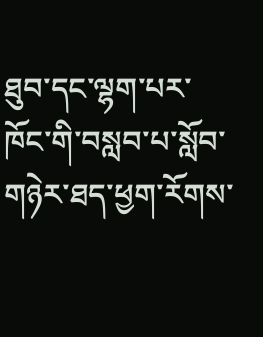ཐུབ་དང་ལྷག་པར་ཁོང་གི་བསླབ་པ་སློབ་གཉེར་ཐད་ཕྱག་རོགས་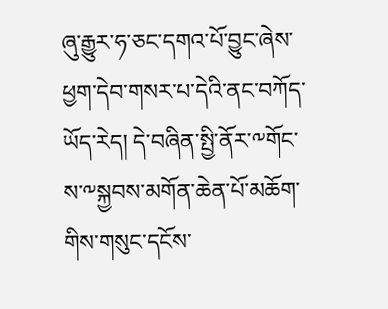ཞུ་རྒྱུར་ཧ་ཅང་དགའ་པོ་བྱུང་ཞེས་ཕྱག་དེབ་གསར་པ་དེའི་ནང་བཀོད་ཡོད་རེད། དེ་བཞིན་སྤྱི་ནོར་༸གོང་ས་༸སྐྱབས་མགོན་ཆེན་པོ་མཆོག་གིས་གསུང་དངོས་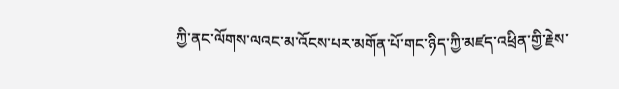ཀྱི་ནང་ལོགས་ལའང་མ་འོངས་པར་མགོན་པོ་གང་ཉིད་ཀྱི་མཛད་འཕྲིན་གྱི་རྗེས་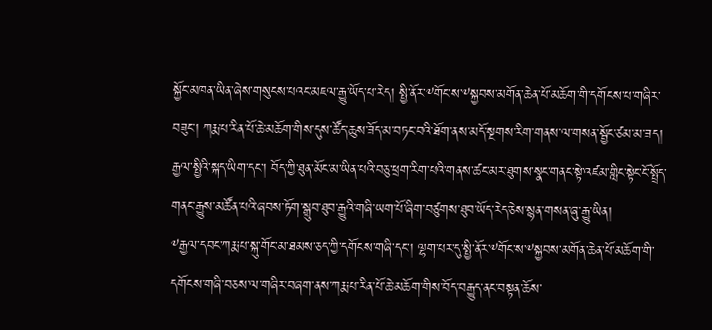སྐྱོང་མཁན་ཡིན་ཞེས་གསུངས་པའང་མཇལ་རྒྱུ་ཡོད་པ་རེད། སྤྱི་ནོར་༸གོང་ས་༸སྐྱབས་མགོན་ཆེན་པོ་མཆོག་གི་དགོངས་པ་གཞིར་བཟུང་། ཀརྨ་པ་རིན་པོ་ཆེ་མཆོག་གིས་དུས་ཚོད་ཆུས་ཟོད་མ་བཏང་བའི་ཐོག་ནས་མདོ་སྔགས་རིག་གནས་ལ་གསན་སྦྱོང་ཙམ་མ་ཟད། རྒྱལ་སྤྱིའི་སྐད་ཡིག་དང་། བོད་ཀྱི་ཐུན་མོང་མ་ཡིན་པའི་བཅུ་ཕྲག་རིག་པའི་གནས་ཚང་མར་ཐུགས་སྣང་གནང་སྟེ་འཛམ་གླིང་སྟེང་ངོ་སྤྲོད་གནང་རྒྱུས་མཚོན་པའི་ཞབས་ཏོག་སྒྲུབ་ཐུབ་རྒྱུའི་གཞི་ཡག་པོ་ཞིག་བཙུགས་ཐུབ་ཡོད་རེད་ཅེས་སྙན་གསན་ཞུ་རྒྱུ་ཡིན།
༸རྒྱལ་དབང་ཀརྨ་པ་སྐུ་གོང་མ་ཐམས་ཅད་ཀྱི་དགོངས་གཞི་དང་། ལྷག་པར་དུ་སྤྱི་ནོར་༸གོང་ས་༸སྐྱབས་མགོན་ཆེན་པོ་མཆོག་གི་དགོངས་གཞི་བཅས་ལ་གཞིར་བཞག་ནས་ཀརྨ་པ་རིན་པོ་ཆེ་མཆོག་གིས་བོད་བརྒྱུད་ནང་བསྟན་ཆོས་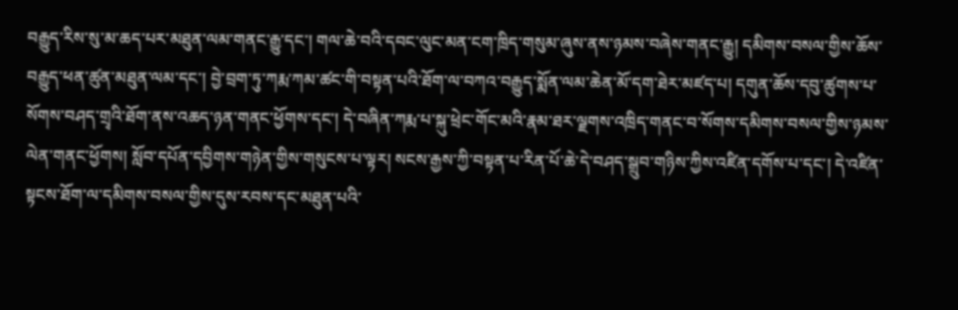བརྒྱུད་རིས་སུ་མ་ཆད་པར་མཐུན་ལམ་གནང་རྒྱུ་དང་། གལ་ཆེ་བའི་དབང་ལུང་མན་ངག་ཁྲིད་གསུམ་ཞུས་ནས་ཉམས་བཞེས་གནང་རྒྱུ། དམིགས་བསལ་གྱིས་ཆོས་བརྒྱུད་ཕན་ཚུན་མཐུན་ལམ་དང་། བྱེ་བྲག་ཏུ་ཀརྨ་ཀམ་ཚང་གི་བསྟན་པའི་ཐོག་ལ་བཀའ་བརྒྱུད་སྨོན་ལམ་ཆེན་མོ་དག་ཐེར་མཛད་པ། དགུན་ཆོས་དབུ་ཚུགས་པ་སོགས་བཤད་གྲྭའི་ཐོག་ནས་འཆད་ཉན་གནང་ཕྱོགས་དང་། དེ་བཞིན་ཀརྨ་པ་སྐུ་ཕྲེང་གོང་མའི་རྣམ་ཐར་ལྗགས་འཁྲིད་གནང་བ་སོགས་དམིགས་བསལ་གྱིས་ཉམས་ལེན་གནང་ཕྱོགས། སློབ་དཔོན་དབྱིགས་གཉེན་གྱིས་གསུངས་པ་ལྟར། སངས་རྒྱས་ཀྱི་བསྟན་པ་རིན་པོ་ཆེ་དེ་བཤད་སྒྲུབ་གཉིས་ཀྱིས་འཛིན་དགོས་པ་དང་། དེ་འཛིན་སྟངས་ཐོག་ལ་དམིགས་བསལ་གྱིས་དུས་རབས་དང་མཐུན་པའི་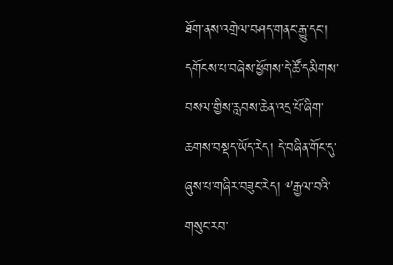ཐོག་ནས་འགྲེལ་བཤད་གནང་རྒྱུ་དང་། དགོངས་པ་བཞེས་ཕྱོགས་དེ་ཚོ་དམིགས་བསལ་གྱིས་རླབས་ཆེན་འདྲ་པོ་ཞིག་ཆགས་བསྡད་ཡོད་རེད། དེ་བཞིན་གོང་དུ་ཞུས་པ་གཞིར་བཟུང་རེད། ༸རྒྱལ་བའི་གསུང་རབ་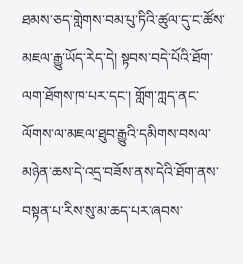ཐམས་ཅད་གླེགས་བམ་པུ་ཏིའི་ཚུལ་དུ་ང་ཚོས་མཇལ་རྒྱུ་ཡོད་རེད་དེ། སྟབས་བདེ་པོའི་ཐོག་ལག་ཐོགས་ཁ་པར་དང་། གློག་ཀླད་ནང་ལོགས་ལ་མཇལ་ཐུབ་རྒྱུའི་དམིགས་བསལ་མཉེན་ཆས་དེ་འདྲ་བཟོས་ནས་དེའི་ཐོག་ནས་བསྟན་པ་རིས་སུ་མ་ཆད་པར་ཞབས་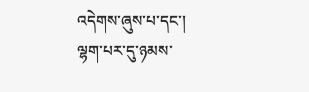འདེགས་ཞུས་པ་དང་། ལྷག་པར་དུ་ཉམས་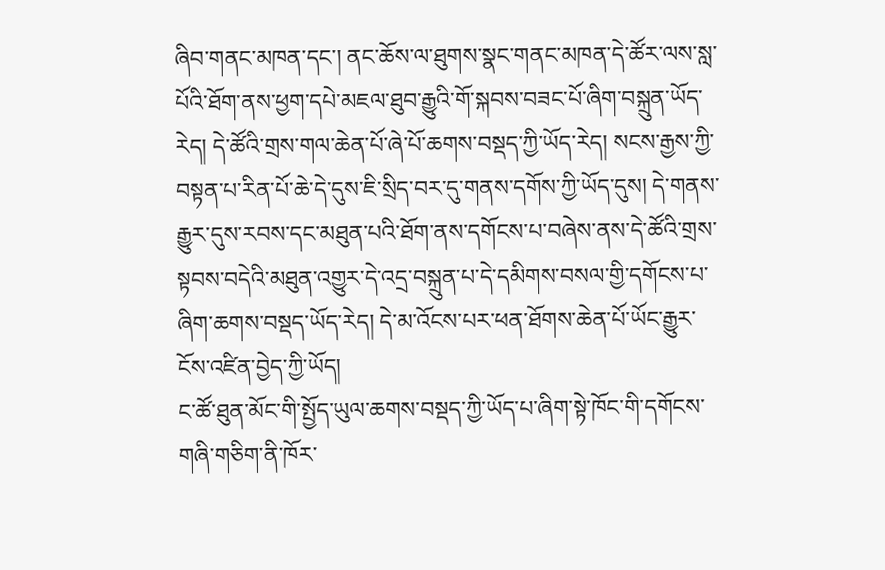ཞིབ་གནང་མཁན་དང་། ནང་ཆོས་ལ་ཐུགས་སྣང་གནང་མཁན་དེ་ཚོར་ལས་སླ་པོའི་ཐོག་ནས་ཕྱག་དཔེ་མཇལ་ཐུབ་རྒྱུའི་གོ་སྐབས་བཟང་པོ་ཞིག་བསྐྲུན་ཡོད་རེད། དེ་ཚོའི་གྲས་གལ་ཆེན་པོ་ཞེ་པོ་ཆགས་བསྡད་ཀྱི་ཡོད་རེད། སངས་རྒྱས་ཀྱི་བསྟན་པ་རིན་པོ་ཆེ་དེ་དུས་ཇི་སྲིད་བར་དུ་གནས་དགོས་ཀྱི་ཡོད་དུས། དེ་གནས་རྒྱུར་དུས་རབས་དང་མཐུན་པའི་ཐོག་ནས་དགོངས་པ་བཞེས་ནས་དེ་ཚོའི་གྲས་སྟབས་བདེའི་མཐུན་འགྱུར་དེ་འདྲ་བསྐྲུན་པ་དེ་དམིགས་བསལ་གྱི་དགོངས་པ་ཞིག་ཆགས་བསྡད་ཡོད་རེད། དེ་མ་འོངས་པར་ཕན་ཐོགས་ཆེན་པོ་ཡོང་རྒྱུར་ངོས་འཛིན་བྱེད་ཀྱི་ཡོད།
ང་ཚོ་ཐུན་མོང་གི་སྤྱོད་ཡུལ་ཆགས་བསྡད་ཀྱི་ཡོད་པ་ཞིག་སྟེ་ཁོང་གི་དགོངས་གཞི་གཅིག་ནི་ཁོར་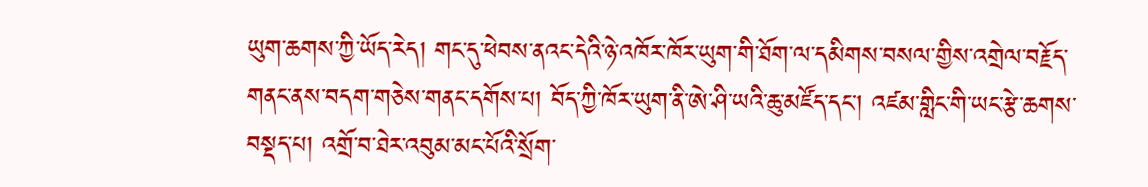ཡུག་ཆགས་ཀྱི་ཡོད་རེད། གང་དུ་ཕེབས་ནའང་དེའི་ཉེ་འཁོར་ཁོར་ཡུག་གི་ཐོག་ལ་དམིགས་བསལ་གྱིས་འགྲེལ་བརྗོད་གནང་ནས་བདག་གཅེས་གནང་དགོས་པ། བོད་ཀྱི་ཁོར་ཡུག་ནི་ཨེ་ཤི་ཡའི་ཆུ་མཛོད་དང་། འཛམ་གླིང་གི་ཡང་རྩེ་ཆགས་བསྡད་པ། འགྲོ་བ་ཐེར་འབུམ་མང་པོའི་སྲོག་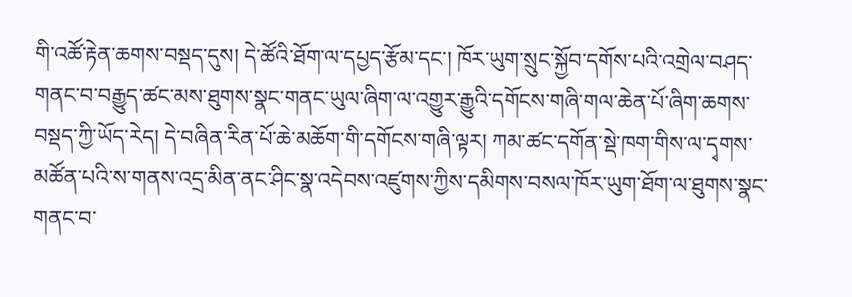གི་འཚོ་རྟེན་ཆགས་བསྡད་དུས། དེ་ཚོའི་ཐོག་ལ་དཔྱད་རྩོམ་དང་། ཁོར་ཡུག་སྲུང་སྐྱོབ་དགོས་པའི་འགྲེལ་བཤད་གནང་བ་བརྒྱུད་ཚང་མས་ཐུགས་སྣང་གནང་ཡུལ་ཞིག་ལ་འགྱུར་རྒྱུའི་དགོངས་གཞི་གལ་ཆེན་པོ་ཞིག་ཆགས་བསྡད་ཀྱི་ཡོད་རེད། དེ་བཞིན་རིན་པོ་ཆེ་མཆོག་གི་དགོངས་གཞི་ལྟར། ཀམ་ཚང་དགོན་སྡེ་ཁག་གིས་ལ་དྭགས་མཚོན་པའི་ས་གནས་འདྲ་མིན་ནང་ཤིང་སྣ་འདེབས་འཛུགས་ཀྱིས་དམིགས་བསལ་ཁོར་ཡུག་ཐོག་ལ་ཐུགས་སྣང་གནང་བ་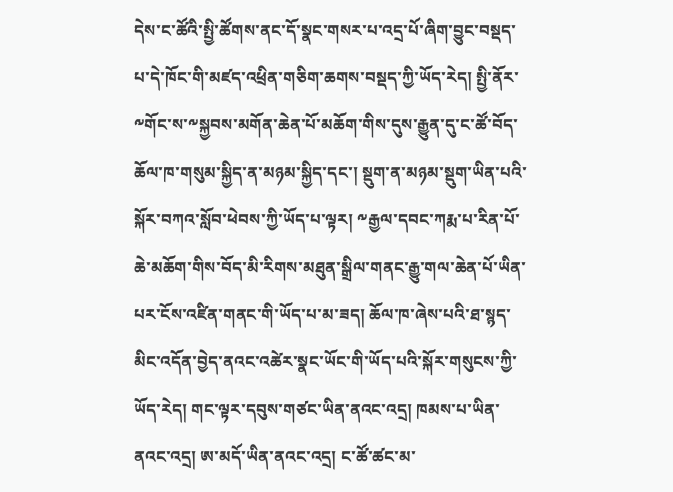དེས་ང་ཚོའི་སྤྱི་ཚོགས་ནང་དོ་སྣང་གསར་པ་འདྲ་པོ་ཞིག་བྱུང་བསྡད་པ་དེ་ཁོང་གི་མཛད་འཕྲིན་གཅིག་ཆགས་བསྡད་ཀྱི་ཡོད་རེད། སྤྱི་ནོར་༸གོང་ས་༸སྐྱབས་མགོན་ཆེན་པོ་མཆོག་གིས་དུས་རྒྱུན་དུ་ང་ཚོ་བོད་ཆོལ་ཁ་གསུམ་སྐྱིད་ན་མཉམ་སྐྱིད་དང་། སྡུག་ན་མཉམ་སྡུག་ཡིན་པའི་སྐོར་བཀའ་སློབ་ཕེབས་ཀྱི་ཡོད་པ་ལྟར། ༸རྒྱལ་དབང་ཀརྨ་པ་རིན་པོ་ཆེ་མཆོག་གིས་བོད་མི་རིགས་མཐུན་སྒྲིལ་གནང་རྒྱུ་གལ་ཆེན་པོ་ཡིན་པར་ངོས་འཛིན་གནང་གི་ཡོད་པ་མ་ཟད། ཆོལ་ཁ་ཞེས་པའི་ཐ་སྙད་མིང་འདོན་བྱེད་ནའང་འཚེར་སྣང་ཡོང་གི་ཡོད་པའི་སྐོར་གསུངས་ཀྱི་ཡོད་རེད། གང་ལྟར་དབུས་གཙང་ཡིན་ནའང་འདྲ། ཁམས་པ་ཡིན་ནའང་འདྲ། ཨ་མདོ་ཡིན་ནའང་འདྲ། ང་ཚོ་ཚང་མ་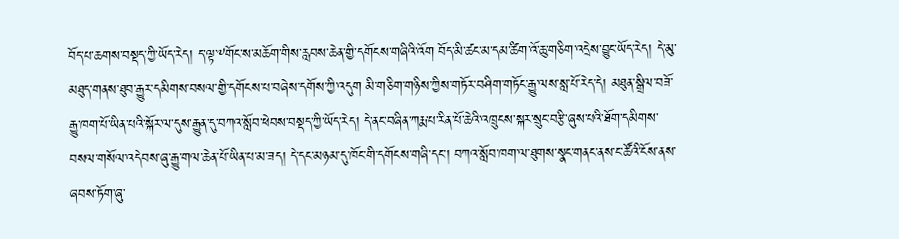བོད་པ་ཆགས་བསྡད་ཀྱི་ཡོད་རེད། ད་ལྟ་༸གོང་ས་མཆོག་གིས་རླབས་ཆེན་གྱི་དགོངས་གཞིའི་འོག བོད་མི་ཚང་མ་དམ་ཚིག་འོ་ཆུ་གཅིག་འདྲེས་བྱུང་ཡོད་རེད། དེ་མུ་མཐུད་གནས་ཐུབ་རྒྱུར་དམིགས་བསལ་གྱི་དགོངས་པ་བཞེས་དགོས་ཀྱི་འདུག མི་གཅིག་གཉིས་ཀྱིས་གཏོར་བཤིག་གཏོང་རྒྱུ་ལས་སླ་པོ་རེད་དེ། མཐུན་སྒྲིལ་བཟོ་རྒྱུ་ཁག་པོ་ཡིན་པའི་སྐོར་ལ་དུས་རྒྱུན་དུ་བཀའ་སློབ་ཕེབས་བསྡད་ཀྱི་ཡོད་རེད། དེ་ནང་བཞིན་ཀརྨ་པ་རིན་པོ་ཆེའི་འཁྲུངས་སྐར་སྲུང་བརྩི་ཞུས་པའི་ཐོག་དམིགས་བསལ་གསོལ་འདེབས་ཞུ་རྒྱུ་གལ་ཆེན་པོ་ཡིན་པ་མ་ཟད། དེ་དང་མཉམ་དུ་ཁོང་གི་དགོངས་གཞི་དང་། བཀའ་སློབ་ཁག་ལ་ཐུགས་སྣང་གནང་ནས་ང་ཚོའི་ངོས་ནས་ཞབས་ཏོག་ཞུ་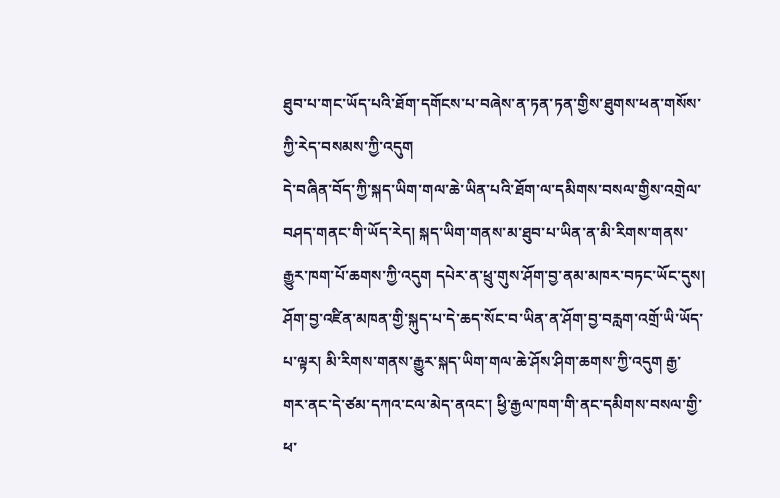ཐུབ་པ་གང་ཡོད་པའི་ཐོག་དགོངས་པ་བཞེས་ན་ཏན་ཏན་གྱིས་ཐུགས་ཕན་གསོས་ཀྱི་རེད་བསམས་ཀྱི་འདུག
དེ་བཞིན་བོད་ཀྱི་སྐད་ཡིག་གལ་ཆེ་ཡིན་པའི་ཐོག་ལ་དམིགས་བསལ་གྱིས་འགྲེལ་བཤད་གནང་གི་ཡོད་རེད། སྐད་ཡིག་གནས་མ་ཐུབ་པ་ཡིན་ན་མི་རིགས་གནས་རྒྱུར་ཁག་པོ་ཆགས་ཀྱི་འདུག དཔེར་ན་ཕྲུ་གུས་ཤོག་བྱ་ནམ་མཁར་བཏང་ཡོང་དུས། ཤོག་བྱ་འཛིན་མཁན་གྱི་སྐུད་པ་དེ་ཆད་སོང་བ་ཡིན་ན་ཤོག་བྱ་བརླག་འགྲོ་ཡི་ཡོད་པ་ལྟར། མི་རིགས་གནས་རྒྱུར་སྐད་ཡིག་གལ་ཆེ་ཤོས་ཤིག་ཆགས་ཀྱི་འདུག རྒྱ་གར་ནང་དེ་ཙམ་དཀའ་ངལ་མེད་ནའང་། ཕྱི་རྒྱལ་ཁག་གི་ནང་དམིགས་བསལ་གྱི་ཕ་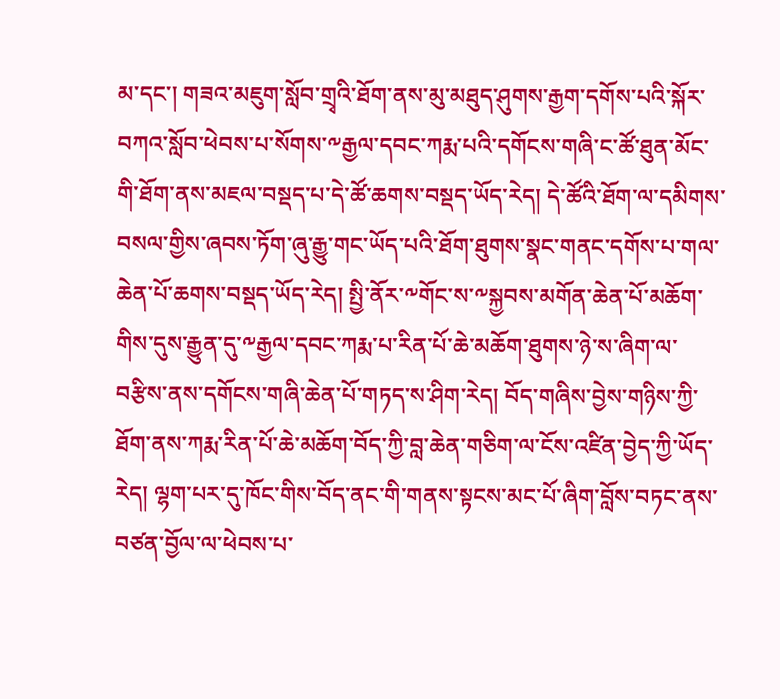མ་དང་། གཟའ་མཇུག་སློབ་གྲྭའི་ཐོག་ནས་མུ་མཐུད་ཤུགས་རྒྱག་དགོས་པའི་སྐོར་བཀའ་སློབ་ཕེབས་པ་སོགས་༸རྒྱལ་དབང་ཀརྨ་པའི་དགོངས་གཞི་ང་ཚོ་ཐུན་མོང་གི་ཐོག་ནས་མཇལ་བསྡད་པ་དེ་ཚོ་ཆགས་བསྡད་ཡོད་རེད། དེ་ཚོའི་ཐོག་ལ་དམིགས་བསལ་གྱིས་ཞབས་ཏོག་ཞུ་རྒྱུ་གང་ཡོད་པའི་ཐོག་ཐུགས་སྣང་གནང་དགོས་པ་གལ་ཆེན་པོ་ཆགས་བསྡད་ཡོད་རེད། སྤྱི་ནོར་༸གོང་ས་༸སྐྱབས་མགོན་ཆེན་པོ་མཆོག་གིས་དུས་རྒྱུན་དུ་༸རྒྱལ་དབང་ཀརྨ་པ་རིན་པོ་ཆེ་མཆོག་ཐུགས་ཉེ་ས་ཞིག་ལ་བརྩིས་ནས་དགོངས་གཞི་ཆེན་པོ་གཏད་ས་ཤིག་རེད། བོད་གཞིས་བྱེས་གཉིས་ཀྱི་ཐོག་ནས་ཀརྨ་རིན་པོ་ཆེ་མཆོག་བོད་ཀྱི་བླ་ཆེན་གཅིག་ལ་ངོས་འཛིན་བྱེད་ཀྱི་ཡོད་རེད། ལྷག་པར་དུ་ཁོང་གིས་བོད་ནང་གི་གནས་སྟངས་མང་པོ་ཞིག་བློས་བཏང་ནས་བཙན་བྱོལ་ལ་ཕེབས་པ་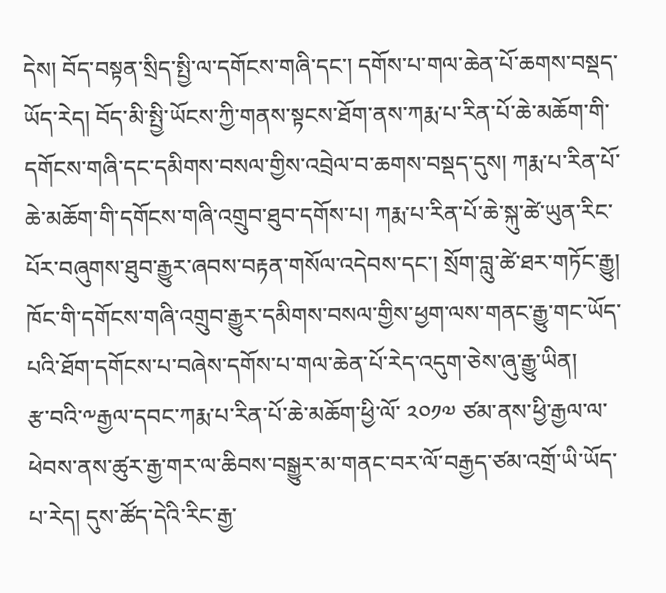དེས། བོད་བསྟན་སྲིད་སྤྱི་ལ་དགོངས་གཞི་དང་། དགོས་པ་གལ་ཆེན་པོ་ཆགས་བསྡད་ཡོད་རེད། བོད་མི་སྤྱི་ཡོངས་ཀྱི་གནས་སྟངས་ཐོག་ནས་ཀརྨ་པ་རིན་པོ་ཆེ་མཆོག་གི་དགོངས་གཞི་དང་དམིགས་བསལ་གྱིས་འབྲེལ་བ་ཆགས་བསྡད་དུས། ཀརྨ་པ་རིན་པོ་ཆེ་མཆོག་གི་དགོངས་གཞི་འགྲུབ་ཐུབ་དགོས་པ། ཀརྨ་པ་རིན་པོ་ཆེ་སྐུ་ཚེ་ཡུན་རིང་པོར་བཞུགས་ཐུབ་རྒྱུར་ཞབས་བརྟན་གསོལ་འདེབས་དང་། སྲོག་བླུ་ཚེ་ཐར་གཏོང་རྒྱུ། ཁོང་གི་དགོངས་གཞི་འགྲུབ་རྒྱུར་དམིགས་བསལ་གྱིས་ཕྱག་ལས་གནང་རྒྱུ་གང་ཡོད་པའི་ཐོག་དགོངས་པ་བཞེས་དགོས་པ་གལ་ཆེན་པོ་རེད་འདུག་ཅེས་ཞུ་རྒྱུ་ཡིན།
རྩ་བའི་༸རྒྱལ་དབང་ཀརྨ་པ་རིན་པོ་ཆེ་མཆོག་ཕྱི་ལོ་ ༢༠༡༧ ཙམ་ནས་ཕྱི་རྒྱལ་ལ་ཕེབས་ནས་ཚུར་རྒྱ་གར་ལ་ཆིབས་བསྒྱུར་མ་གནང་བར་ལོ་བརྒྱད་ཙམ་འགྲོ་ཡི་ཡོད་པ་རེད། དུས་ཚོད་དེའི་རིང་རྒྱ་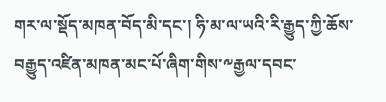གར་ལ་སྡོད་མཁན་བོད་མི་དང་། ཧི་མ་ལ་ཡའི་རི་རྒྱུད་ཀྱི་ཆོས་བརྒྱུད་འཛིན་མཁན་མང་པོ་ཞིག་གིས་༸རྒྱལ་དབང་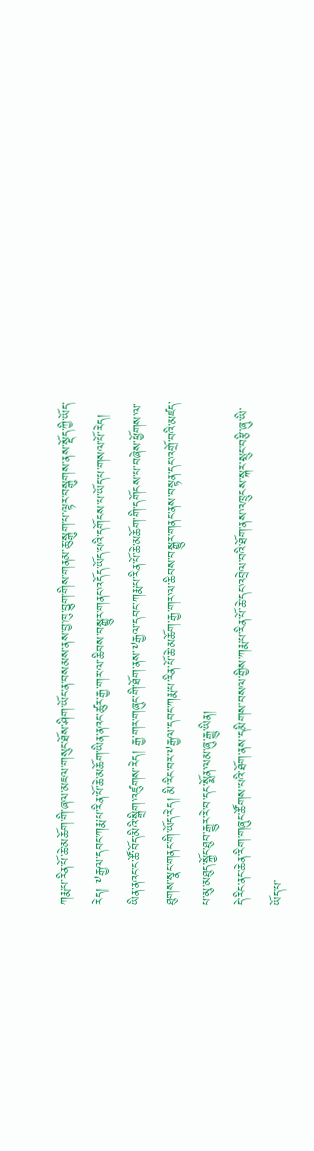ཀརྨ་པ་རིན་པོ་ཆེ་མཆོག་གི་ཞལ་མཇལ་གསུང་ཐོས་ཤིག་ཡོང་ན་བསམས་ནས་བྱ་ཁུ་བྱུག་གིས་གནམ་ཆུ་སྒུག་པ་ལྟར་བསྒུགས་ནས་སྡོད་ཀྱི་ཡོད་རེད། ༸རྒྱལ་དབང་ཀརྨ་པ་རིན་པོ་ཆེ་མཆོག་ཡིན་ནའང་ཚུར་རྒྱ་གར་ལ་ཆིབས་བསྒྱུར་གནང་འདོད་ཡོད་པའི་དགོངས་པ་ཡོད་པ་གསལ་པོ་རེད། ཡིན་ནའང་ང་ཚོ་བོད་མིའི་སྒྲིག་འཛུགས་རེད། རྒྱ་གར་གཞུང་གི་ཐོག་ནས་༸རྒྱལ་དབང་ཀརྨ་པ་རིན་པོ་ཆེ་མཆོག་གི་དགོངས་པ་བཞེས་ཕྱོགས་ལ་ཐུགས་སྣང་གནང་གི་ཡོད་རེད། མི་རིང་བར་༸རྒྱལ་དབང་ཀརྨ་པ་རིན་པོ་ཆེ་མཆོག་རྒྱ་གར་ལ་ཆིབས་བསྒྱུར་གནང་ནས་བསྟན་དང་འགྲོ་བའི་མཛད་པ་མུ་མཐུད་སྐྱོང་ཐུབ་རྒྱུར་རེ་བ་དང་སྨོན་ལམ་ཞུ་རྒྱུ་ཡིན།
དེ་རིང་ནང་ཆེན་རིག་གཞུང་ཚོགས་པའི་ཐོག་ནས་དམིགས་བསལ་གྱིས་ཀརྨ་པ་རིན་པོ་ཆེ་དང་འབྲེལ་བའི་ཐོག་ནས་འཁྲུངས་སྐར་སྲུང་བརྩི་ཞུ་ཡི་ཡོད་པ་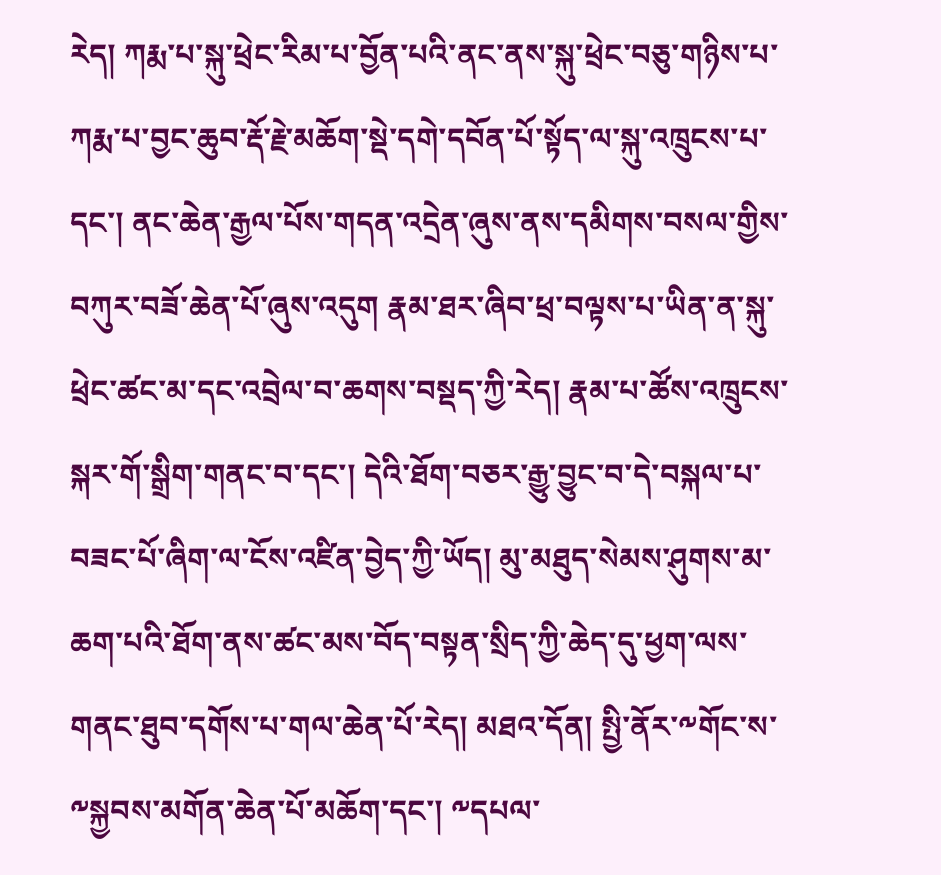རེད། ཀརྨ་པ་སྐུ་ཕྲེང་རིམ་པ་བྱོན་པའི་ནང་ནས་སྐུ་ཕྲེང་བཅུ་གཉིས་པ་ཀརྨ་པ་བྱང་ཆུབ་རྡོ་རྗེ་མཆོག་སྡེ་དགེ་དབོན་པོ་སྟོད་ལ་སྐུ་འཁྲུངས་པ་དང་། ནང་ཆེན་རྒྱལ་པོས་གདན་འདྲེན་ཞུས་ནས་དམིགས་བསལ་གྱིས་བཀུར་བཟོ་ཆེན་པོ་ཞུས་འདུག རྣམ་ཐར་ཞིབ་ཕྲ་བལྟས་པ་ཡིན་ན་སྐུ་ཕྲེང་ཚང་མ་དང་འབྲེལ་བ་ཆགས་བསྡད་ཀྱི་རེད། རྣམ་པ་ཚོས་འཁྲུངས་སྐར་གོ་སྒྲིག་གནང་བ་དང་། དེའི་ཐོག་བཅར་རྒྱུ་བྱུང་བ་དེ་བསྐལ་པ་བཟང་པོ་ཞིག་ལ་ངོས་འཛིན་བྱེད་ཀྱི་ཡོད། མུ་མཐུད་སེམས་ཤུགས་མ་ཆག་པའི་ཐོག་ནས་ཚང་མས་བོད་བསྟན་སྲིད་ཀྱི་ཆེད་དུ་ཕྱག་ལས་གནང་ཐུབ་དགོས་པ་གལ་ཆེན་པོ་རེད། མཐའ་དོན། སྤྱི་ནོར་༸གོང་ས་༸སྐྱབས་མགོན་ཆེན་པོ་མཆོག་དང་། ༸དཔལ་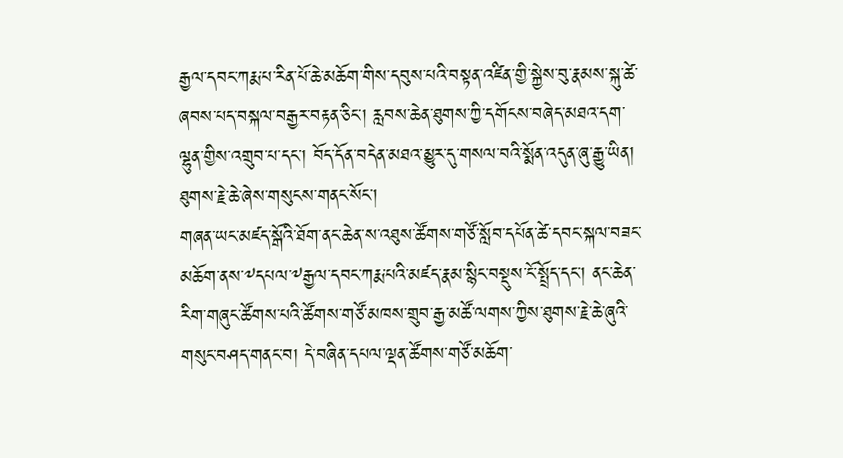རྒྱལ་དབང་ཀརྨ་པ་རིན་པོ་ཆེ་མཆོག་གིས་དབུས་པའི་བསྟན་འཛིན་གྱི་སྐྱེས་བུ་རྣམས་སྐུ་ཚེ་ཞབས་པད་བསྐལ་བརྒྱར་བརྟན་ཅིང་། རླབས་ཆེན་ཐུགས་ཀྱི་དགོངས་བཞེད་མཐའ་དག་ལྷུན་གྱིས་འགྲུབ་པ་དང་། བོད་དོན་བདེན་མཐའ་མྱུར་དུ་གསལ་བའི་སྨོན་འདུན་ཞུ་རྒྱུ་ཡིན། ཐུགས་རྗེ་ཆེ་ཞེས་གསུངས་གནང་སོང་།
གཞན་ཡང་མཛད་སྒོའི་ཐོག་ནང་ཆེན་ས་འཐུས་ཚོགས་གཙོ་སློབ་དཔོན་ཚེ་དབང་སྐལ་བཟང་མཆོག་ནས་༸དཔལ་༸རྒྱལ་དབང་ཀརྨ་པའི་མཛད་རྣམ་སྙིང་བསྡུས་ངོ་སྤྲོད་དང་། ནང་ཆེན་རིག་གཞུང་ཚོགས་པའི་ཚོགས་གཙོ་མཁས་གྲུབ་རྒྱ་མཚོ་ལགས་ཀྱིས་ཐུགས་རྗེ་ཆེ་ཞུའི་གསུང་བཤད་གནང་བ། དེ་བཞིན་དཔལ་ལྡན་ཚོགས་གཙོ་མཆོག་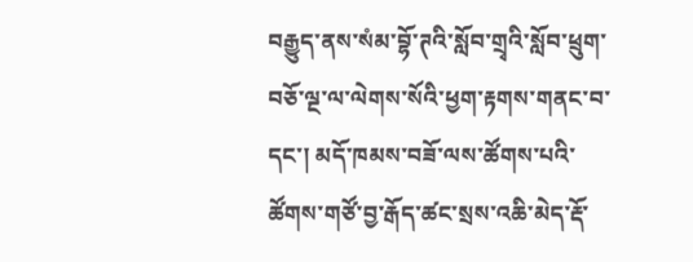བརྒྱུད་ནས་སཾམ་བྷོ་ཊའི་སློབ་གྲྭའི་སློབ་ཕྲུག་བཅོ་ལྔ་ལ་ལེགས་སོའི་ཕྱག་རྟགས་གནང་བ་དང་། མདོ་ཁམས་བཟོ་ལས་ཚོགས་པའི་ཚོགས་གཙོ་བྱ་རྒོད་ཚང་སྲས་འཆི་མེད་རྡོ་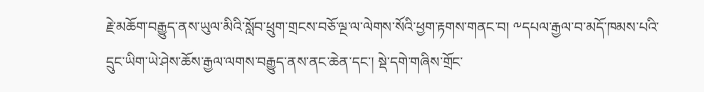རྗེ་མཆོག་བརྒྱུད་ནས་ཡུལ་མིའི་སློབ་ཕྲུག་གྲངས་བཅོ་ལྔ་ལ་ལེགས་སོའི་ཕྱག་རྟགས་གནང་བ། ༸དཔལ་རྒྱལ་བ་མདོ་ཁམས་པའི་དྲུང་ཡིག་ཡེ་ཤེས་ཆོས་རྒྱལ་ལགས་བརྒྱུད་ནས་ནང་ཆེན་དང་། སྡེ་དགེ་གཞིས་གྲོང་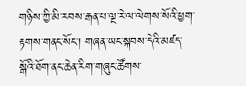གཉིས་ཀྱི་མི་རབས་རྒན་པ་ལྔ་རེ་ལ་ལེགས་སོའི་ཕྱག་རྟགས་གནང་སོང་། གཞན་ཡང་སྐབས་དེའི་མཛད་སྒོའི་ཐོག་ནང་ཆེན་རིག་གཞུང་ཚོགས་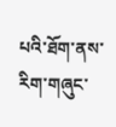པའི་ཐོག་ནས་རིག་གཞུང་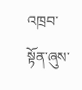འཁྲབ་སྟོན་ཞུས་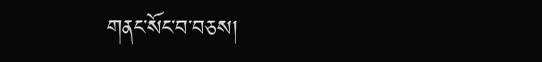གནང་སོང་བ་བཅས།